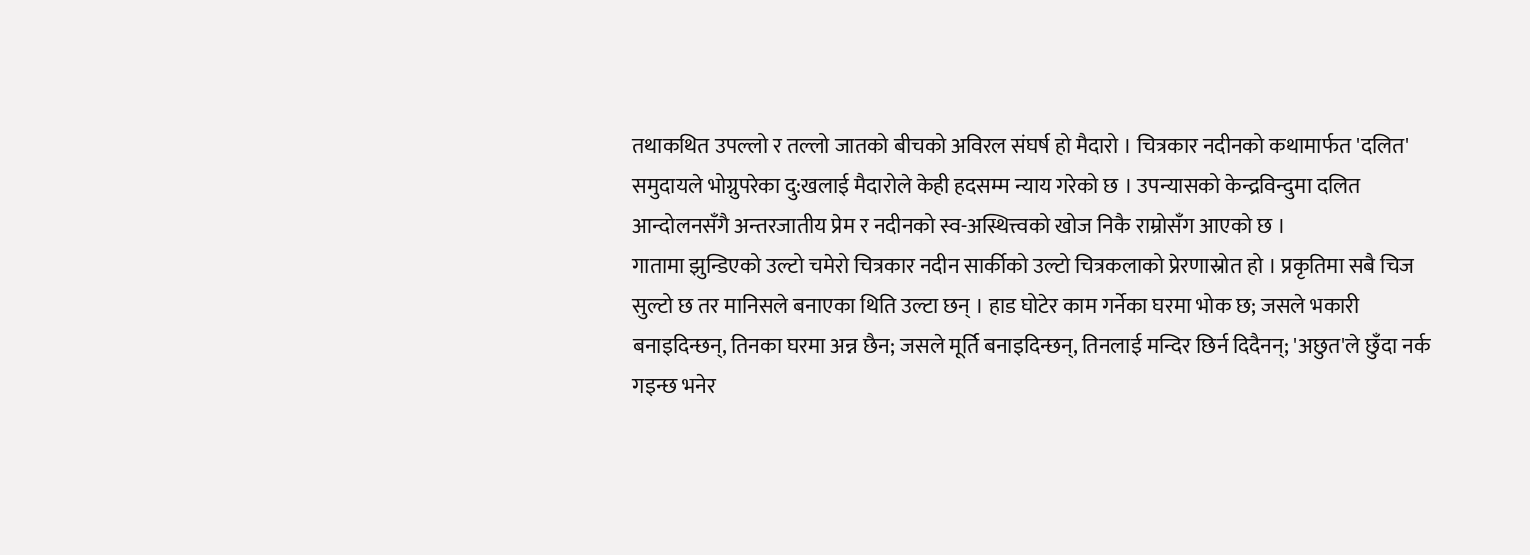तथाकथित उपल्लो र तल्लो जातको बीचको अविरल संघर्ष हो मैदारो । चित्रकार नदीनको कथामार्फत 'दलित' समुदायले भोग्नुपरेका दु:खलाई मैदारोले केही हदसम्म न्याय गरेको छ । उपन्यासको केन्द्रविन्दुमा दलित आन्दोलनसँगै अन्तरजातीय प्रेम र नदीनको स्व-अस्थित्त्वको खोज निकै राम्रोसँग आएको छ ।
गातामा झुन्डिएको उल्टो चमेरो चित्रकार नदीन सार्कीको उल्टो चित्रकलाको प्रेरणास्रोत हो । प्रकृतिमा सबै चिज सुल्टो छ तर मानिसले बनाएका थिति उल्टा छन् । हाड घोटेर काम गर्नेका घरमा भोक छ; जसले भकारी बनाइदिन्छन्, तिनका घरमा अन्न छैन; जसले मूर्ति बनाइदिन्छन्, तिनलाई मन्दिर छिर्न दिदैनन्; 'अछुत'ले छुँदा नर्क गइन्छ भनेर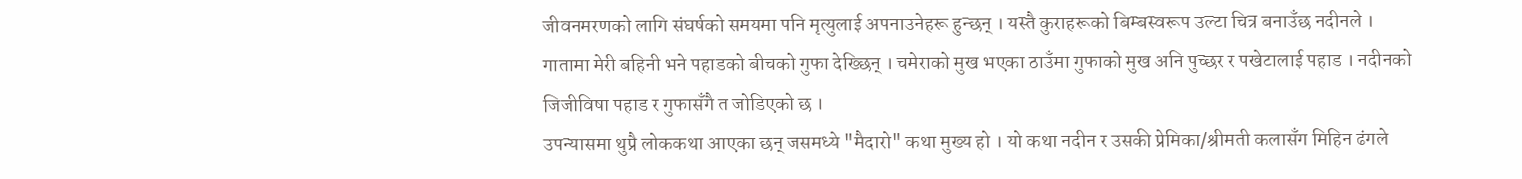जीवनमरणको लागि संघर्षको समयमा पनि मृत्युलाई अपनाउनेहरू हुन्छन् । यस्तै कुराहरूको बिम्बस्वरूप उल्टा चित्र बनाउँछ नदीनले ।
गातामा मेरी बहिनी भने पहाडको बीचको गुफा देख्छिन् । चमेराको मुख भएका ठाउँमा गुफाको मुख अनि पुच्छर र पखेटालाई पहाड । नदीनको जिजीविषा पहाड र गुफासँगै त जोडिएको छ ।
उपन्यासमा थुप्रै लोककथा आएका छन् जसमध्ये "मैदारो" कथा मुख्य हो । यो कथा नदीन र उसकी प्रेमिका/श्रीमती कलासँग मिहिन ढंगले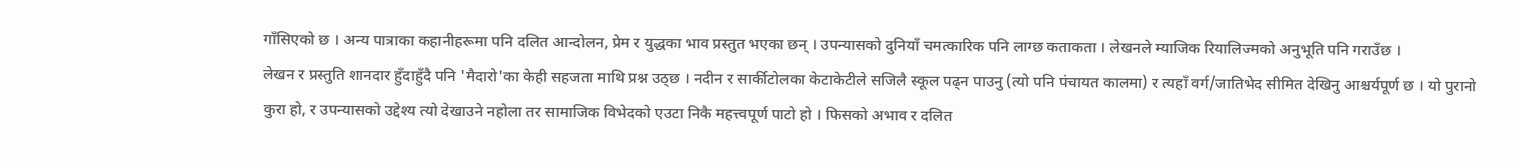गाँसिएको छ । अन्य पात्राका कहानीहरूमा पनि दलित आन्दोलन, प्रेम र युद्धका भाव प्रस्तुत भएका छन् । उपन्यासको दुनियाँ चमत्कारिक पनि लाग्छ कताकता । लेखनले म्याजिक रियालिज्मको अनुभूति पनि गराउँछ ।
लेखन र प्रस्तुति शानदार हुँदाहुँदै पनि 'मैदारो'का केही सहजता माथि प्रश्न उठ्छ । नदीन र सार्कीटोलका केटाकेटीले सजिलै स्कूल पढ्न पाउनु (त्यो पनि पंचायत कालमा) र त्यहाँ वर्ग/जातिभेद सीमित देखिनु आश्चर्यपूर्ण छ । यो पुरानो कुरा हो, र उपन्यासको उद्देश्य त्यो देखाउने नहोला तर सामाजिक विभेदको एउटा निकै महत्त्वपूर्ण पाटो हो । फिसको अभाव र दलित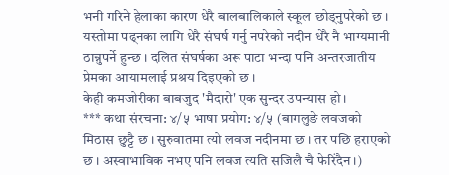भनी गरिने हेलाका कारण धेरै बालबालिकाले स्कूल छोड्नुपरेको छ । यस्तोमा पढ्नका लागि धेरै संघर्ष गर्नु नपरेको नदीन धेरै नै भाग्यमानी ठान्नुपर्ने हुन्छ । दलित संघर्षका अरू पाटा भन्दा पनि अन्तरजातीय प्रेमका आयामलाई प्रश्रय दिइएको छ ।
केही कमजोरीका बाबजुद 'मैदारो' एक सुन्दर उपन्यास हो ।
*** कथा संरचना: ४/५ भाषा प्रयोग: ४/५ (बागलुङे लवजको मिठास छुट्टै छ । सुरुवातमा त्यो लवज नदीनमा छ । तर पछि हराएको छ । अस्वाभाविक नभए पनि लवज त्यति सजिलै चै फेरिंदैन ।)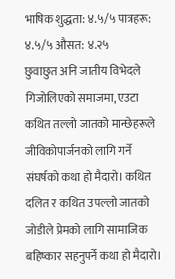भाषिक शुद्धता: ४.५/५ पात्रहरू: ४.५/५ औसत: ४.२५
छुवाछुत अनि जातीय विभेदले गिजोलिएको समाजमा, एउटा कथित तल्लो जातको मान्छेहरूले जीविकोपार्जनको लागि गर्ने संघर्षको कथा हो मैदारो। कथित दलित र कथित उपल्लो जातको जोडीले प्रेमको लागि सामाजिक बहिष्कार सहनुपर्ने कथा हो मैदारो।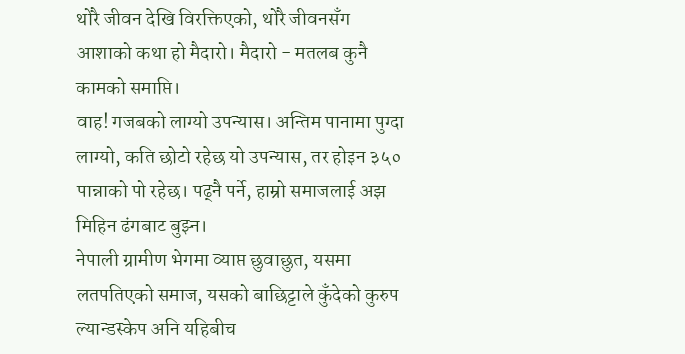थोरै जीवन देखि विरक्तिएको, थोरै जीवनसँग आशाको कथा हो मैदारो। मैदारो - मतलब कुनै कामको समाप्ति।
वाह! गजबको लाग्यो उपन्यास। अन्तिम पानामा पुग्दा लाग्यो, कति छोटो रहेछ यो उपन्यास, तर होइन ३५० पान्नाको पो रहेछ। पढ्नै पर्ने, हाम्रो समाजलाई अझ मिहिन ढंगबाट बुझ्न।
नेपाली ग्रामीण भेगमा व्याप्त छुवाछुत, यसमा लतपतिएको समाज, यसको बाछिट्टाले कुँदेको कुरुप ल्यान्डस्केप अनि यहिबीच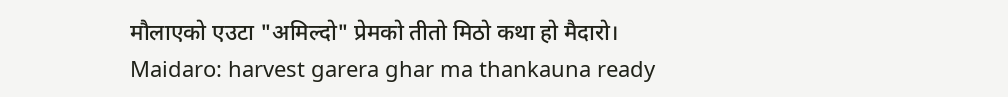मौलाएको एउटा "अमिल्दो" प्रेमको तीतो मिठो कथा हो मैदारो।
Maidaro: harvest garera ghar ma thankauna ready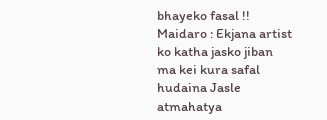bhayeko fasal !! Maidaro : Ekjana artist ko katha jasko jiban ma kei kura safal hudaina Jasle atmahatya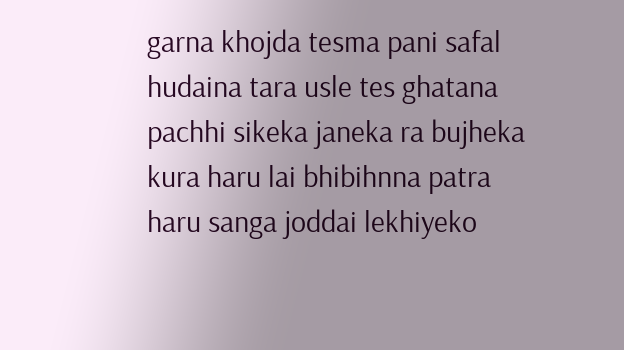garna khojda tesma pani safal hudaina tara usle tes ghatana pachhi sikeka janeka ra bujheka kura haru lai bhibihnna patra haru sanga joddai lekhiyeko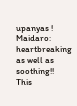upanyas ! Maidaro: heartbreaking as well as soothing!!
This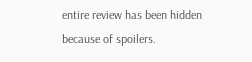entire review has been hidden because of spoilers.